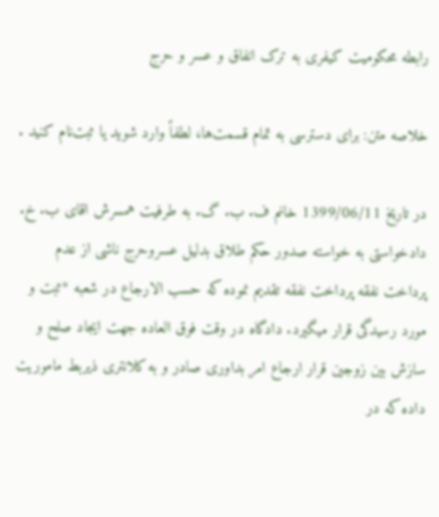رابطه محکومیت کیفری به ترک انفاق و عسر و حرج

خلاصه متن: برای دسترسی به تمام قسمت‌ها، لطفاً وارد شوید یا ثبت‌نام کنید .

در تاریخ 1399/06/11 خانم ف. ب. گ. به طرفیت همسرش اقای ب. خ. دادخواستی به خواسته صدور حکم طلاق بدلیل عسروحرج ناشی از عدم پرداخت نفقه پرداخت نفقه تقدیم نموده که حسب الارجاع در شعبه *ثبت و مورد رسیدگی قرار میگیرد. دادگاه در وقت فوق العاده جهت ایجاد صلح و سازش بین زوجین قرار ارجاع امر بداوری صادر و به کلانتری ذیربط ماموریت داده که در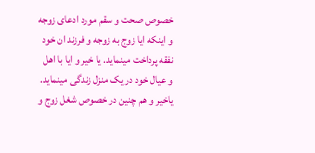خصوص صحت و سقم مورد ادعای زوجه و اینکه ایا زوج به زوجه و فرزند ان خود نفقه پرداخت مینماید. یا خیر و ایا با اهل و عیال خود در یک منزل زندگی مینماید. یاخیر و هم چنین در خصوص شغل زوج و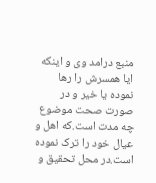منبع درامد وی و اینکه ایا همسرش را رها نموده یا خیر و در صورت صحت موضوع چه مدت است.که اهل و عیال خود را ترک نموده است.در محل تحقیق و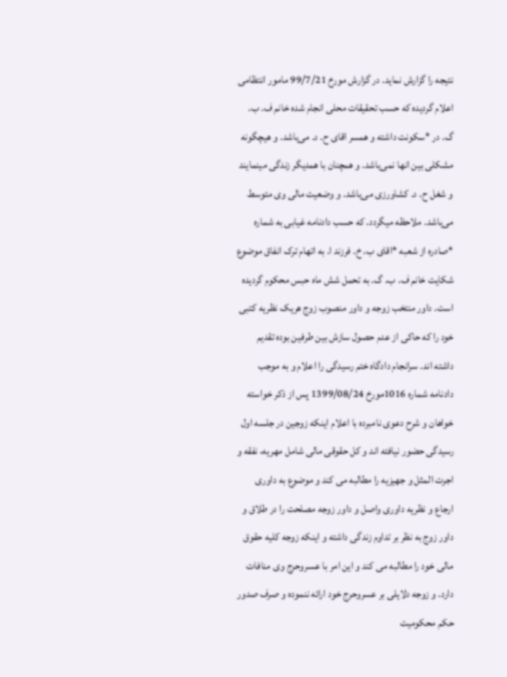نتیجه را گزارش نماید. در گزارش مورخ 99/7/21 مامور انتظامی اعلام گردیده که حسب تحقیقات محلی انجام شده خانم ف. ب. گ. در *سکونت داشته و همسر اقای ح. د. می‌باشد. و هیچگونه مشکلی بین انها نمی‌باشد. و همچنان با همدیگر زندگی مینمایند و شغل ح. د. کشاورزی می‌باشد. و وضعیت مالی وی متوسط می‌باشد. ملاحظه میگردد. که حسب دادنامه غیابی به شماره *صادره از شعبه *اقای ب. خ. فرزند ا. به اتهام ترک انفاق موضوع شکایت خانم ف. ب. گ. به تحمل شش ماه حبس محکوم گردیده است. داور منتخب زوجه و داور منصوب زوج هریک نظریه کتبی خود را که حاکی از عدم حصول سازش بین طرفین بوده تقدیم داشته اند. سرانجام دادگاه ختم رسیدگی را اعلام و به موجب دادنامه شماره 1016مورخ 1399/08/24 پس از ذکر خواسته خواهان و شرح دعوی نامبرده با اعلام اینکه زوجین در جلسه اول رسیدگی حضور نیافته اند و کل حقوقی مالی شامل مهریه، نفقه و اجرت المثل و جهیزیه را مطالبه می کند و موضوع به داوری ارجاع و نظریه داوری واصل و داور زوجه مصلحت را در طلاق و داور زوج به نظر بر تداوم زندگی داشته و اینکه زوجه کلیه حقوق مالی خود را مطالبه می کند و این امر با عسروحرج وی منافات دارد. و زوجه دلایلی بر عسروحرج خود ارائه ننموده و صرف صدور حکم محکومیت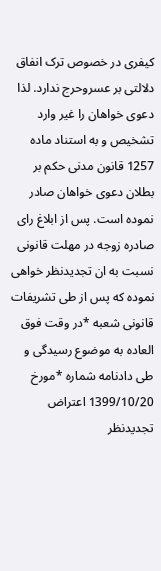کیفری در خصوص ترک انفاق دلالتی بر عسروحرج ندارد. لذا دعوی خواهان را غیر وارد تشخیص و به استناد ماده 1257 قانون مدنی حکم بر بطلان دعوی خواهان صادر نموده است. پس از ابلاغ رای صادره زوجه در مهلت قانونی نسبت به ان تجدیدنظر خواهی نموده که پس از طی تشریفات قانونی شعبه *در وقت فوق العاده به موضوع رسیدگی و طی دادنامه شماره *مورخ 1399/10/20 اعتراض تجدیدنظر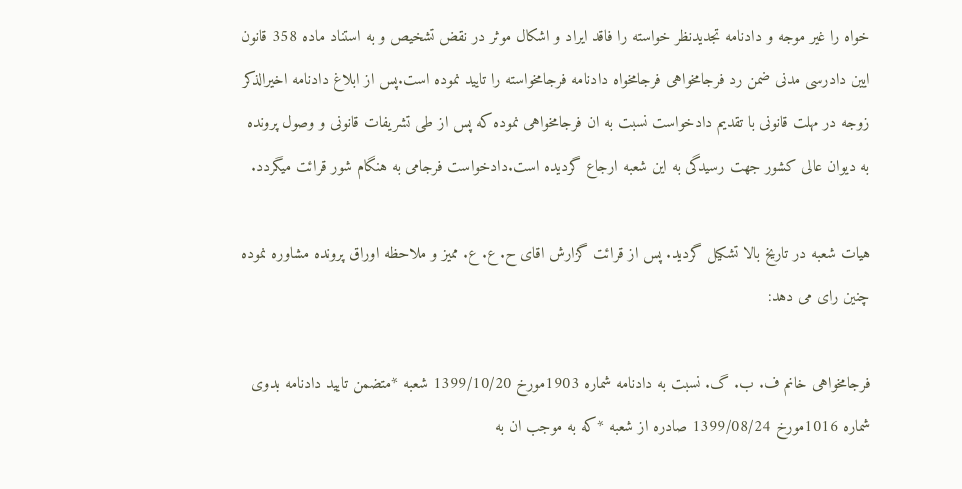خواه را غیر موجه و دادنامه تجدیدنظر خواسته را فاقد ایراد و اشکال موثر در نقض تشخیص و به استناد ماده 358 قانون ایین دادرسی مدنی ضمن رد فرجامخواهی فرجامخواه دادنامه فرجامخواسته را تایید نموده است.پس از ابلاغ دادنامه اخیرالذکر زوجه در مهلت قانونی با تقدیم دادخواست نسبت به ان فرجامخواهی نموده که پس از طی تشریفات قانونی و وصول پرونده به دیوان عالی کشور جهت رسیدگی به این شعبه ارجاع گردیده است.دادخواست فرجامی به هنگام شور قرائت میگردد.

هیات شعبه در تاریخ بالا تشکیل گردید. پس از قرائت گزارش اقای ح. ع. ع. ممیز و ملاحظه اوراق پرونده مشاوره نموده چنین رای می دهد:

فرجامخواهی خانم ف. ب. گ. نسبت به دادنامه شماره 1903مورخ 1399/10/20 شعبه *متضمن تایید دادنامه بدوی شماره 1016مورخ 1399/08/24 صادره از شعبه *که به موجب ان به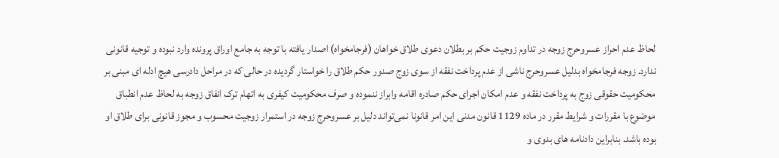لحاظ عدم احراز عسروحرج زوجه در تداوم زوجیت حکم بر بطلان دعوی طلاق خواهان (فرجامخواه) اصدار یافته با توجه به جامع اوراق پرونده وارد نبوده و توجیه قانونی ندارد. زوجه فرجامخواه بدلیل عسروحرج ناشی از عدم پرداخت نفقه از سوی زوج صدور حکم طلاق را خواستار گردیده در حالی که در مراحل دادرسی هیچ ادله ای مبنی بر محکومیت حقوقی زوج به پرداخت نفقه و عدم امکان اجرای حکم صادره اقامه وابراز ننموده و صرف محکومیت کیفری به اتهام ترک انفاق زوجه به لحاظ عدم انطباق موضوع با مقررات و شرایط مقرر در ماده 1129 قانون مدنی این امر قانونا نمی‌تواند دلیل بر عسروحرج زوجه در استمرار زوجیت محسوب و مجوز قانونی برای طلاق او بوده باشد. بنابراین دادنامه های بدوی و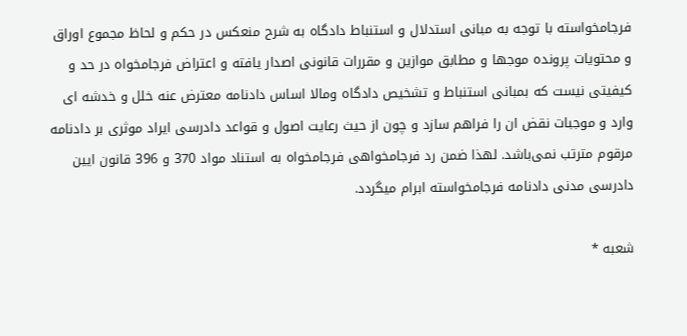فرجامخواسته با توجه به مبانی استدلال و استنباط دادگاه به شرح منعکس در حکم و لحاظ مجموع اوراق و محتویات پرونده موجها و مطابق موازین و مقررات قانونی اصدار یافته و اعتراض فرجامخواه در حد و کیفیتی نیست که بمبانی استنباط و تشخیص دادگاه ومالا اساس دادنامه معترض عنه خلل و خدشه ای وارد و موجبات نقض ان را فراهم سازد و چون از حیث رعایت اصول و قواعد دادرسی ایراد موثری بر دادنامه مرقوم مترتب نمی‌باشد. لهذا ضمن رد فرجامخواهی فرجامخواه به استناد مواد 370 و 396 قانون ایین دادرسی مدنی دادنامه فرجامخواسته ابرام میگردد.

شعبه *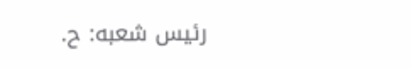رئیس شعبه: ح.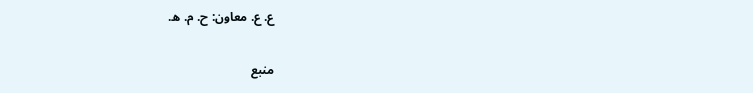ع. ع. معاون: ح. م. ه.

منبع